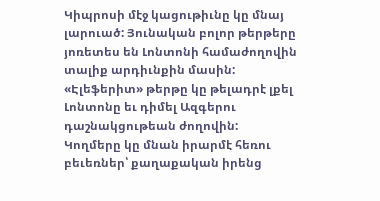Կիպրոսի մէջ կացութիւնը կը մնայ լարուած: Յունական բոլոր թերթերը յոռետես են Լոնտոնի համաժողովին տալիք արդիւնքին մասին: «Էլեֆերիտ» թերթը կը թելադրէ լքել Լոնտոնը եւ դիմել Ազգերու դաշնակցութեան ժողովին:
Կողմերը կը մնան իրարմէ հեռու բեւեռներ՝ քաղաքական իրենց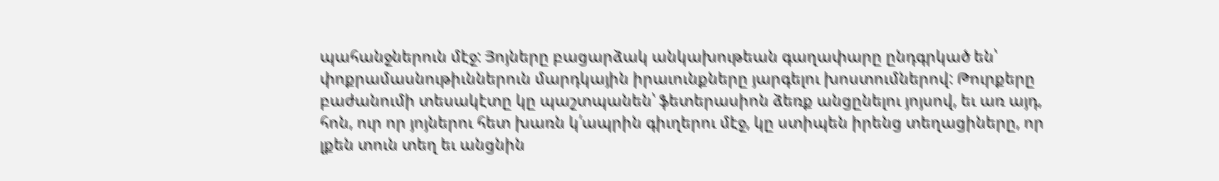պահանջներուն մէջ: Յոյները բացարձակ անկախութեան գաղափարը ընդգրկած են՝ փոքրամասնութիւններուն մարդկային իրաւունքները յարգելու խոստումներով: Թուրքերը բաժանումի տեսակէտը կը պաշտպանեն՝ ֆետերասիոն ձեռք անցընելու յոյսով, եւ առ այդ, հոն, ուր որ յոյներու հետ խառն կ՛ապրին գիւղերու մէջ, կը ստիպեն իրենց տեղացիները, որ լքեն տուն տեղ եւ անցնին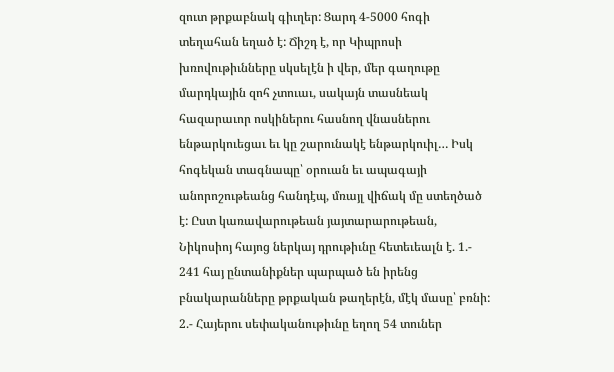զուտ թրքաբնակ գիւղեր: Ցարդ 4-5000 հոգի տեղահան եղած է: Ճիշդ է, որ Կիպրոսի խռովութիւնները սկսելէն ի վեր, մեր գաղութը մարդկային զոհ չտուաւ, սակայն տասնեակ հազարաւոր ոսկիներու հասնող վնասներու ենթարկուեցաւ եւ կը շարունակէ ենթարկուիլ… Իսկ հոգեկան տագնապը՝ օրուան եւ ապագայի անորոշութեանց հանդէպ, մռայլ վիճակ մը ստեղծած է: Ըստ կառավարութեան յայտարարութեան, Նիկոսիոյ հայոց ներկայ դրութիւնը հետեւեալն է. 1.- 241 հայ ընտանիքներ պարպած են իրենց բնակարանները թրքական թաղերէն, մէկ մասը՝ բռնի: 2.- Հայերու սեփականութիւնը եղող 54 տուներ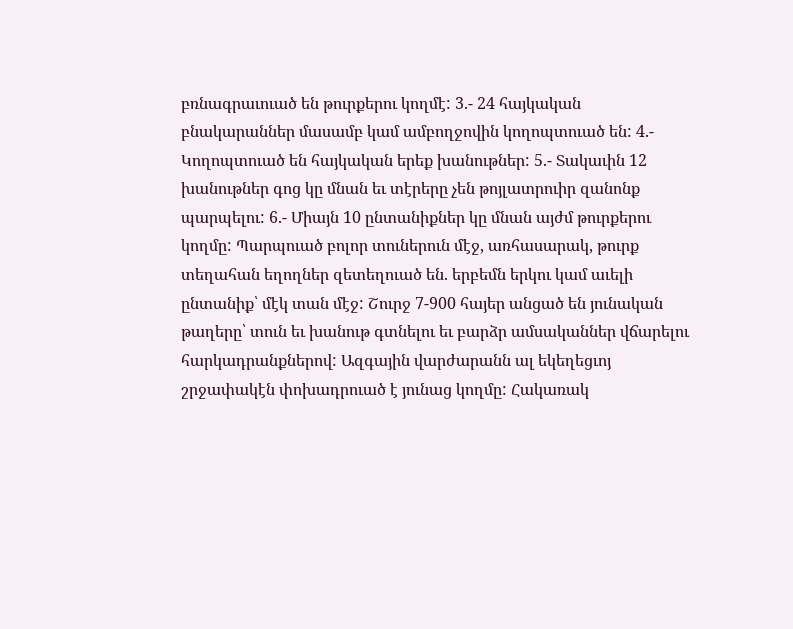բռնագրաւուած են թուրքերու կողմէ: 3.- 24 հայկական բնակարաններ մասամբ կամ ամբողջովին կողոպտուած են: 4.- Կողոպտուած են հայկական երեք խանութներ: 5.- Տակաւին 12 խանութներ գոց կը մնան եւ տէրերը չեն թոյլատրուիր զանոնք պարպելու: 6.- Միայն 10 ընտանիքներ կը մնան այժմ թուրքերու կողմը: Պարպուած բոլոր տուներուն մէջ, առհասարակ, թուրք տեղահան եղողներ զետեղուած են. երբեմն երկու կամ աւելի ընտանիք՝ մէկ տան մէջ: Շուրջ 7-900 հայեր անցած են յունական թաղերը՝ տուն եւ խանութ գտնելու եւ բարձր ամսականներ վճարելու հարկադրանքներով: Ազգային վարժարանն ալ եկեղեցւոյ շրջափակէն փոխադրուած է յունաց կողմը: Հակառակ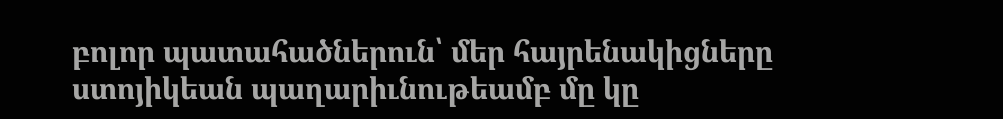բոլոր պատահածներուն՝ մեր հայրենակիցները ստոյիկեան պաղարիւնութեամբ մը կը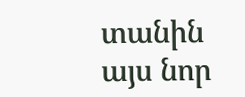տանին այս նոր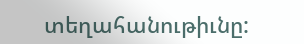տեղահանութիւնը: